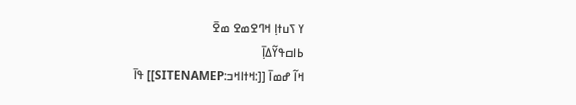ߌ ߖߎߙߊ߲ ߞߣߐߘߐ ߘߐ߫
ߕߊߛߟߌ߬ߡߊ߲߫
ߞߊ߬ ߝߘߊ߫ [[:ߞߙߊߞߏ:SITENAMEP]] ߟߊ߫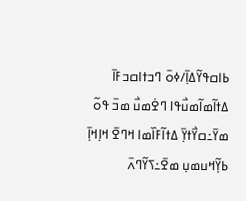ߕߊߛߟߌ߬ߡߊ߲߫/ߦߋ߫ ߣߏߙߊߛߏߓߊ߫ ߡߙߊ߬ߘߊ߬ߘߎ߯ߟߊ ߣߐ߭ߘߎ߯ ߘߏ߫ ߟߋ߬ ߘߌ߫߸ߛߌ߯ߙߌ߲߫ ߡߙߊ߬ߓߊ߰ߘߊ ߞߣߐ߫ ߞߊ߲ߞߊ߲߫ ߕߌ߲߬ߞߎߘߎ߲ ߘߐ߫߸ߖߌ߬ߣߍ߫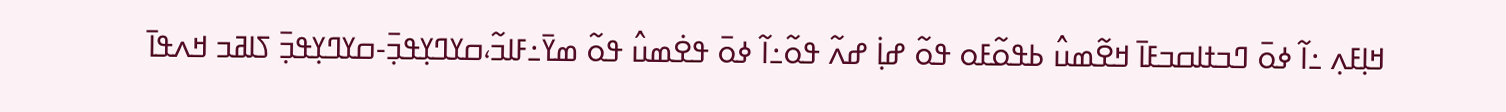ߞߊ߲ߓߍ߲ ߸ߊ߬ ߦߋ߫ ߣߏߙߊߛߏߓߊ߫ ߞߐ߬ߘߎ߮ ߕߟߋ߬ߓߋ ߟߋ߬ ߝߊ߲߭ ߝߍ߬ ߟߋ߬߸ߊ߬ ߦߋ߫ ߟߐ߭ߘߎ߮ ߟߋ߬ ߘߌ߫߸ߓߊߏ߬،ߛߌߣߌ߲ߟߏ߲߫-ߛߌߣߌ߲ߟߏ߲߫ ߖߊߥߏ ߞߍߟߊ߫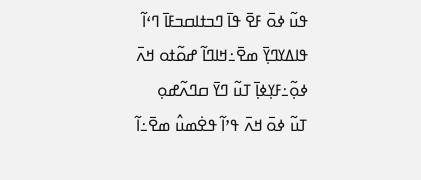ߟߎ߬ ߦߋ߫ ߓߐ߫ ߟߊ߫ ߣߏߙߊߛߏߓߊ߫ ߣߵߊ߬ ߟߊߡߌߣߌ߲߫ ߘߐ߫߸ߞߊߣߊ߬ ߝߋ߬ߙߋ ߞߍ߫ ߦߋ߲߬߸ߓߌ߲ߦߊ߲߫ ߠߎ߬ ߣߌ߫ ߛߣߍ߬ߝߋ߲ ߠߎ߬ ߦߋ߫ ߞߍ߫ ߟߴߊ߬ ߟߐ߭ߘߎ߮ ߘߐ߫߸ߊ߬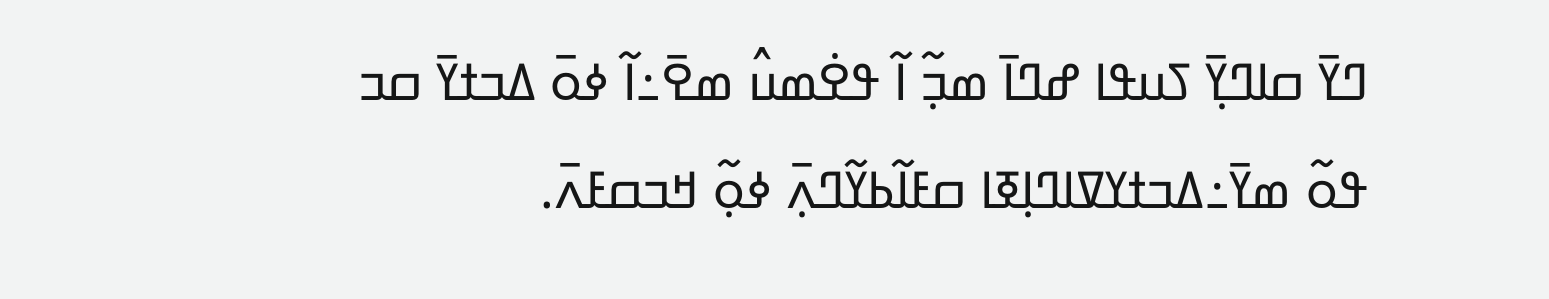ߣߌ߫ ߛߊߣߌ߲߫ ߖߎߟߊ ߝߣߊ߫ ߘߏ߲߬ ߊ߬ ߟߐ߭ߘߎ߮ ߘߐ߫߸ߊ߬ ߦߋ߫ ߡߏߙߌ߫ ߛߏ ߟߋ߬ ߘߌ߫߸ߡߏߙߌߜߊߣߊ߲ߧߊ ߛߓߊ߬ߕߌ߬ߣߍ߲߫ ߦߋ߲߬ ߞߏߛߓߍ߫.